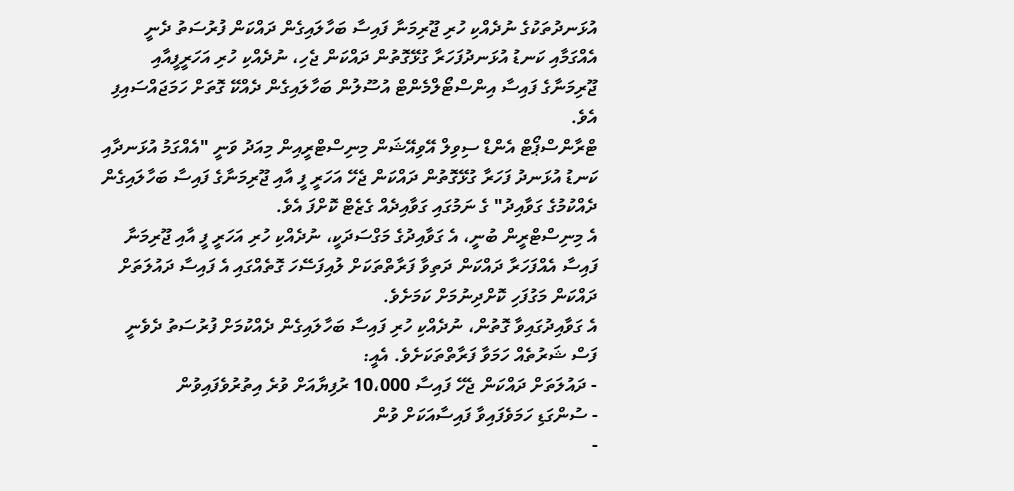އުޅަނދުތަކުގެ ނުދެއްކި ހުރި ޖޫރިމަނާ ފައިސާ ބަހާލައިގެން ދައްކަން ފުރުސަތު ދެނީ
އެއްގަމާއި ކަނޑު އުޅަނދުފަހަރާ ގުޅޭގޮތުން ދައްކަން ޖެހި، ނުދެއްކި ހުރި އަހަރީފީއާއި ޖޫރިމަނާގެ ފައިސާ އިންސްޓޯލްމެންޓް އުސޫލުން ބަހާލައިގެން ދެއްކޭ ގޮތަށް ހަމަޖައްސައިފި އެވެ.
ޓްރާންސްޕޯޓް އެންޑް ސިވިލް އޭވިއޭޝަން މިނިސްޓްރީއިން މިއަދު ވަނީ "އެއްގަމު އުޅަނދާއި ކަނޑު އުޅަނދު ފަހަރާ ގުޅޭގޮތުން ދައްކަން ޖެހޭ އަހަރީ ފީ އާއި ޖޫރިމަނާގެ ފައިސާ ބަހާލައިގެން ދެއްކުމުގެ ގަވާއިދު" ގެ ނަމުގައި ގަވާއިދެއް ގެޒެޓް ކޮށްފަ އެވެ.
އެ މިނިސްޓްރީން ބުނީ، އެ ގަވާއިދުގެ މަގްސަދަކީ، ނުދެއްކި ހުރި އަހަރީ ފީ އާއި ޖޫރިމަނާ ފައިސާ އެއްފަހަރާ ދައްކަން ދަތިވާ ފަރާތްތަކަށް ލުއިފަސޭހަ ގޮތެއްގައި އެ ފައިސާ ދައުލަތަށް ދައްކަން މަގުފަހި ކޮށްދިނުމަށް ކަމަށެވެ.
އެ ގަވާއިދުގައިވާ ގޮތުން، ނުދެއްކި ހުރި ފައިސާ ބަހާލައިގެން ދެއްކުމަށް ފުރުސަތު ދެވެނީ ފަސް ޝަރުތެއް ހަމަވާ ފަރާތްތަކަށެވެ. އެއީ:
- ދައުލަތަށް ދައްކަން ޖެހޭ ފައިސާ 10،000 ރުފިޔާއަށް ވުރެ އިތުރުވެފައިވުން
- ސުންގަޑި ހަމަވެފައިވާ ފައިސާއަކަށް ވުން
-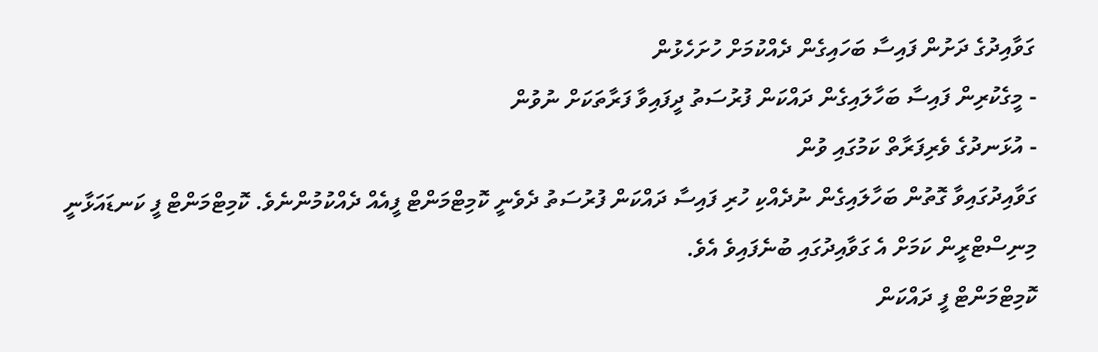ގަވާއިދުގެ ދަށުން ފައިސާ ބަހައިގެން ދެއްކުމަށް ހުށަހެޅުން
- މީގެކުރިން ފައިސާ ބަހާލައިގެން ދައްކަން ފުރުސަތު ދީފައިވާ ފަރާތަކަށް ނުވުން
- އުޅަނދުގެ ވެރިފަރާތް ކަމުގައި ވުން
ގަވާއިދުގައިވާ ގޮތުން ބަހާލައިގެން ނުދެއްކި ހުރި ފައިސާ ދައްކަން ފުރުސަތު ދެވެނީ ކޮމިޓްމަންޓް ފީއެއް ދެއްކުމުންނެވެ. ކޮމިޓްމަންޓް ފީ ކަނޑައަޅާނީ މިނިސްޓްރީން ކަމަށް އެ ގަވާއިދުގައި ބުނެފައިވެ އެވެ.
ކޮމިޓްމަންޓް ފީ ދައްކަން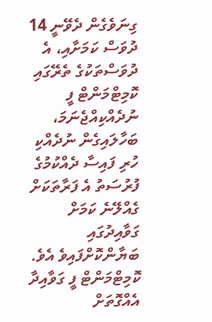ގިނަވެގެން ދެވޭނީ 14 ދުވަސް ކަމަށާއި، އެ ދުވަސްތަކުގެ ތެރޭގައި ކޮމިޓްމަންޓް ފީ ނުދެއްކިއްޖެނަމަ، ބަހާލައިގެން ނުދެއްކި ހުރި ފައިސާ ދެއްކުމުގެ ފުރުސަތު އެ ފަރާތަކަށް ގެއްލޭނެ ކަމަށް ގަވާއިދުގައި ބަޔާންކޮށްފައިވެ އެވެ.
ކޮމިޓްމަންޓް ފީ ގަވާއިދާ އެއްގޮތަށް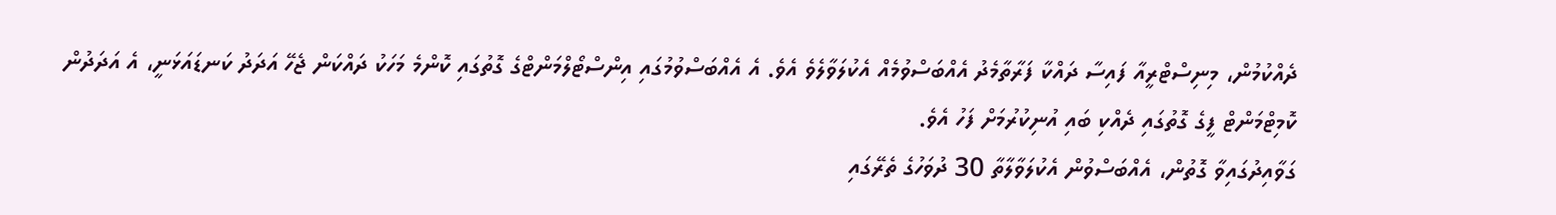ދެއްކުމުން، މިނިސްޓްރީއާ ފައިސާ ދައްކާ ފަރާތާމެދު އެއްބަސްވުމެއް އެކުލަވާލެވެ އެވެ. އެ އެއްބަސްވުމުގައި އިންސްޓޯލްމަންޓްގެ ގޮތުގައި ކޮންމެ މަހަކު ދައްކަން ޖެހޭ އަދަދު ކަނޑައަޅަނީ، އެ އަދަދުން ކޮމިޓްމަންޓް ފީގެ ގޮތުގައި ދެއްކި ބައި އުނިކުރުމަށް ފަހު އެވެ.
ގަވާއިދުގައިވާ ގޮތުން، އެއްބަސްވުން އެކުލަވާލާތާ 30 ދުވަހުގެ ތެރޭގައި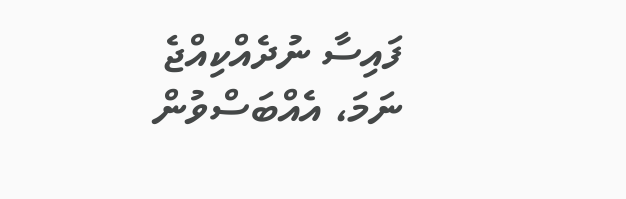ފައިސާ ނުދެއްކިއްޖެ ނަމަ، އެއްބަސްވުން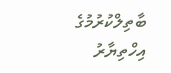ބާތިލްކުރުމުގެ އިހްތިޔާރު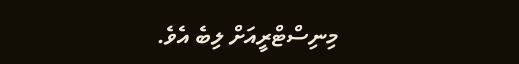މިނިސްޓްރީއަށް ލިބެ އެވެ.